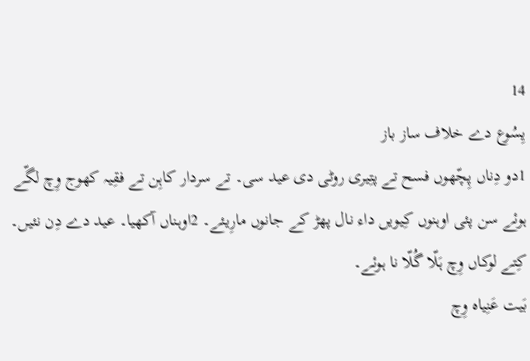14
یِسُوع دے خلاف ساز باز
1دو دِناں پِچّھوں فسح تے پتِیری روٹی دی عید سی۔ تے سردار کاہِن تے فقِیہ کھوج وِچ لگّے ہوئے سن پئی اوہنوں کِیویں داء نال پھڑ کے جانوں مارِیئے۔ 2اوہناں آکھیا۔ عید دے دِن نئیں۔ کِتے لوکاں وِچ ہَلّا گُلّا نا ہوئے۔
بَیت عَنِیاہ وِچ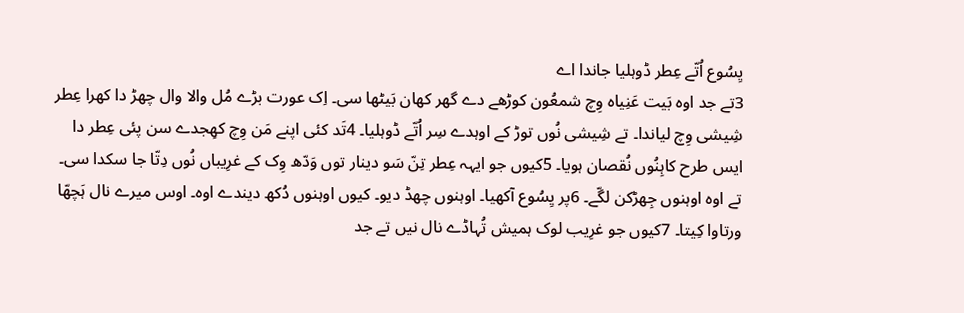یِسُوع اُتّے عِطر ڈوہلیا جاندا اے
3تے جد اوہ بَیت عَنِیاہ وِچ شمعُون کوڑھے دے گھر کھان بَیٹھا سی۔ اِک عورت بڑے مُل والا وال چھڑ دا کھرا عِطر شِیشی وِچ لیاندا۔ تے شِیشی نُوں توڑ کے اوہدے سِر اُتّے ڈوہلیا۔ 4تَد کئی اپنے مَن وِچ کھِجدے سن پئی عِطر دا ایس طرح کاہِنُوں نُقصان ہویا۔ 5کیوں جو ایہہ عِطر تِنّ سَو دینار توں وَدّھ وِک کے غرِیباں نُوں دِتّا جا سکدا سی۔ تے اوہ اوہنوں جِھڑکن لگّے۔ 6پر یِسُوع آکھیا۔ اوہنوں چھڈ دیو۔ کیوں اوہنوں دُکھ دیندے اوہ۔ اوس میرے نال ہَچھّا ورتاوا کِیتا۔ 7کیوں جو غرِیب لوک ہمیش تُہاڈے نال نیں تے جد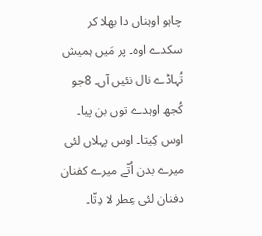چاہو اوہناں دا بھلا کر سکدے اوہ۔ پر مَیں ہمیش تُہاڈے نال نئیں آں۔ 8جو کُجھ اوہدے توں بن پیا۔ اوس کِیتا۔ اوس پہلاں لئی میرے بدن اُتّے میرے کفنان دفنان لئی عِطر لا دِتّا۔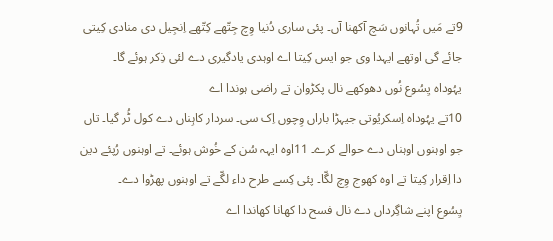9تے مَیں تُہانوں سَچ آکھنا آں۔ پئی ساری دُنیا وِچ جِتّھے کِتّھے اِنجِیل دی منادی کِیتی جائے گی اوتھے ایہدا وی جو ایس کِیتا اے اوہدی یادگیری دے لئی ذِکر ہوئے گا۔
یہُوداہ یِسُوع نُوں دھوکھے نال پکڑوان تے راضی ہوندا اے
10تے یہُوداہ اِسکریُوتی جیہڑا باراں وِچوں اِک سی۔ سردار کاہِناں دے کول ٹُر گیا۔ تاں جو اوہنوں اوہناں دے حوالے کرے۔ 11اوہ ایہہ سُن کے خُوش ہوئے۔ تے اوہنوں رُپئے دین دا اِقرار کِیتا تے اوہ کھوج وِچ لگّا۔ پئی کِسے طرح داء لگّے تے اوہنوں پھڑوا دے۔
یِسُوع اپنے شاگِرداں دے نال فسح دا کھانا کھاندا اے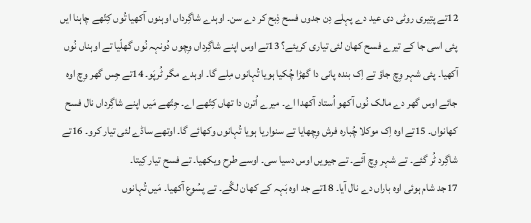12تے پتِیری روٹی دی عید دے پہلے دِن جدوں فسح ذِبح کر دے سن۔ اوہدے شاگِرداں اوہنوں آکھیا تُوں کِتّھے چاہنا ایں پئی اسی جا کے تیرے فسح کھان لئی تیاری کریئے؟ 13تے اوس اپنے شاگِرداں وِچوں دُونہہ نُوں گھلّیا تے اوہناں نُوں آکھیا۔ پئی شہر وِچ جاؤ تے اِک بندہ پانی دا گھڑا چُکیا ہویا تُہانوں مِلے گا۔ اوہدے مگر ٹُرپَو۔ 14تے جِس گھر وِچ اوہ جائے اوس گھر دے مالک نُوں آکھو اُستاد آکھدا اے۔ میرے اُترن دا تھاں کِتّھے اے۔ جِتّھے مَیں اپنے شاگِرداں نال فسح کھانواں۔ 15تے اوہ اِک موکلا چُبارہ فرش وِچھایا تے سنواریا ہویا تُہانوں وکھائے گا۔ اوتھے ساڈے لئی تیار کرو۔ 16تے شاگِرد ٹُر گئے۔ تے شہر وِچ آئے۔ تے جیویں اوس دسیا سی۔ اوسے طرح ویکھیا۔ تے فسح تیار کِیتا۔
17جد شام ہوئی اوہ باراں دے نال آیا۔ 18تے جد اوہ بَہہ کے کھان لگّے۔ تے یِسُوع آکھیا۔ مَیں تُہانوں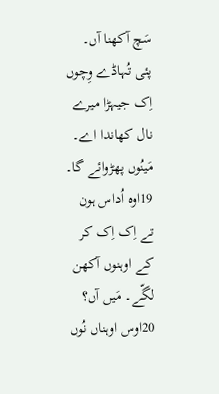سَچ آکھنا آں۔ پئی تُہاڈے وِچوں اِک جیہڑا میرے نال کھاندا اے۔ مَینُوں پھڑوائے گا۔ 19اوہ اُداس ہون تے اِک اِک کر کے اوہنوں آکھن لگّے۔ مَیں آں؟ 20اوس اوہناں نُوں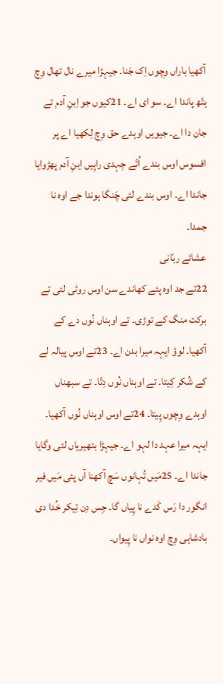آکھیا باراں وِچوں اِک جَنا۔ جیہڑا میرے نال تھال وِچ ہتّھ پاندا اے۔ سو ای اے۔ 21کیوں جو اِبنِ آدم تے جان دا اے۔ جیویں اوہدے حق وِچ لِکھیا اے پر افسوس اوس بندے اُتّے جِہدی راہِیں اِبنِ آدم پھڑوایا جاندا اے۔ اوس بندے لئی چَنگا ہوندا جے اوہ نا جمدا۔
عشائے ربّانی
22تے جد اوہ پئے کھاندے سن اوس روٹی لئی تے برکت منگ کے توڑی۔ تے اوہناں نُوں دے کے آکھیا۔ لوؤ ایہہ میرا بدن اے۔ 23تے اوس پیالہ لے کے شُکر کِیتا۔ تے اوہناں نُوں دِتّا۔ تے سبھناں اوہدے وِچوں پِیتا۔ 24تے اوس اوہناں نُوں آکھیا۔ ایہہ میرا عہد دا لہو اے۔ جیہڑا بتھیریاں لئی وگایا جاندا اے۔ 25مَیں تُہانوں سَچ آکھنا آں پئی مَیں فیر انگور دا رَس کَدے نا پِیاں گا۔ جِس دِن تِیکر خُدا دی بادشاہی وِچ اوہ نواں نا پِیواں۔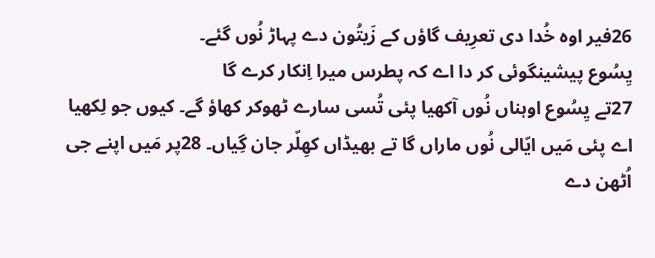26فیر اوہ خُدا دی تعرِیف گاؤں کے زَیتُون دے پہاڑ نُوں گئے۔
یِسُوع پیشینگوئی کر دا اے کہ پطرس میرا اِنکار کرے گا
27تے یِسُوع اوہناں نُوں آکھیا پئی تُسی سارے ٹھوکر کھاؤ گے۔ کیوں جو لِکھیا اے پئی مَیں ایّالی نُوں ماراں گا تے بھیڈاں کھِلّر جان گِیاں۔ 28پر مَیں اپنے جی اُٹھن دے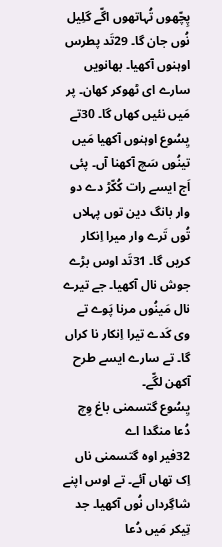پِچّھوں تُہاتھوں اگّے گلِیل نُوں جان گا۔ 29تَد پطرس اوہنوں آکھیا۔ بھانویں سارے ای ٹھوکر کھان۔ پر مَیں نئیں کھاں گا۔ 30تے یِسُوع اوہنوں آکھیا مَیں تینُوں سَچ آکھنا آں۔ پئی اَج ایسے رات کُکّڑ دے دو وار بانگ دین توں پہلاں تُوں تَرے وار میرا اِنکار کریں گا۔ 31تَد اوس بڑے جوش نال آکھیا۔ جے تیرے نال مَینُوں مرنا پَوے تے وی کَدے تیرا اِنکار نا کراں گا۔ تے سارے ایسے طرح آکھن لگّے۔
یِسُوع گتسمنی باغ وِچ دُعا منگدا اے
32فیر اوہ گتسمنی ناں اِک تھاں آئے۔ تے اوس اپنے شاگِرداں نُوں آکھیا۔ جد تِیکر مَیں دُعا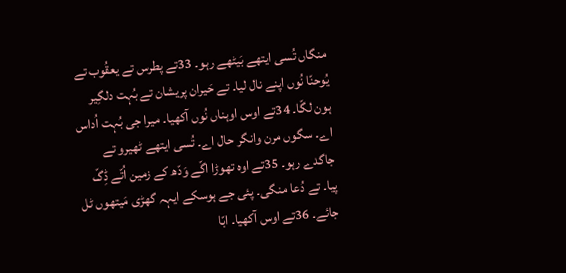منگاں تُسی ایتھے بَیٹھے رہو۔ 33تے پطرس تے یعقُوب تے یُوحنّا نُوں اپنے نال لیا۔ تے حَیران پریشان تے بُہت دلگِیر ہون لگّا۔ 34تے اوس اوہناں نُوں آکھیا۔ میرا جی بُہت اُداس اے۔ سگوں مرن وانگر حال اے۔ تُسی ایتھے ٹھیرو تے جاگدے رہو۔ 35تے اوہ تھوڑا اگّے وَدّھ کے زمین اُتّے ڈِگّ پیا۔ تے دُعا منگی۔ پئی جے ہوسکے ایہہ گھڑی مَیتھوں ٹل جائے۔ 36تے اوس آکھیا۔ ابّا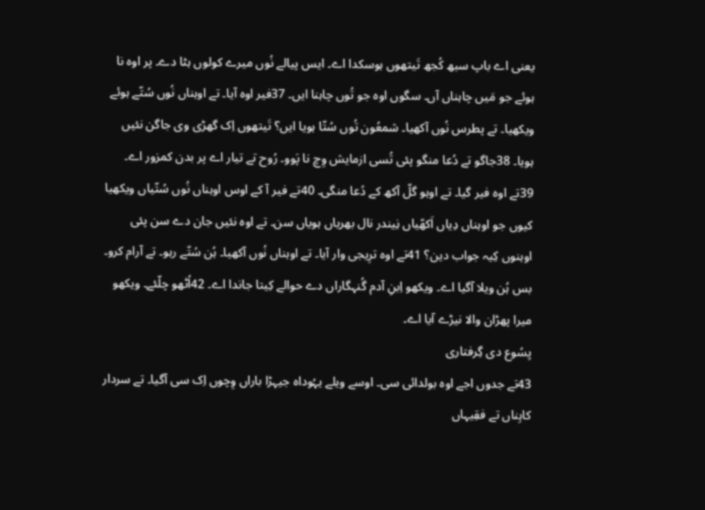یعنی اے باپ سبھ کُجھ تَیتھوں ہوسکدا اے۔ ایس پیالے نُوں میرے کولوں ہٹا دے۔ پر اوہ نا ہوئے جو مَیں چاہناں آں۔ سگوں اوہ جو تُوں چاہنا ایں۔ 37فیر اوہ آیا۔ تے اوہناں نُوں سُتّے ہوئے ویکھیا۔ تے پطرس نُوں آکھیا۔ شمعُون تُوں سُتّا ہویا ایں؟ تَیتھوں اِک گھڑی وی جاگن نئیں ہویا۔ 38جاگو تے دُعا منگو پئی تُسی ازمایش وِچ نا پَوو۔ رُوح تے تیار اے پر بدن کمزور اے۔ 39تے اوہ فیر گیا۔ تے اوہو گلّ آکھ کے دُعا منگی۔ 40تے فیر آ کے اوس اوہناں نُوں سُتّیاں ویکھیا کیوں جو اوہناں دِیاں اَکھّیاں نِیندر نال بھریاں ہویاں سن۔ تے اوہ نئیں جان دے سن پئی اوہنوں کِیہ جواب دین؟ 41تے اوہ ترِیجی وار آیا۔ تے اوہناں نُوں آکھیا۔ ہُن سُتّے رہو۔ تے آرام کرو۔ بس ہُن ویلا آگیا اے۔ ویکھو اِبنِ آدم گُنہگاراں دے حوالے کِیتا جاندا اے۔ 42اُٹھو چلّئے۔ ویکھو میرا پھڑان والا نیڑے آیا اے۔
یِسُوع دی گِرفتاری
43تے جدوں اجے اوہ بولدائی سی۔ اوسے ویلے یہُوداہ جیہڑا باراں وِچوں اِک سی آگیا۔ تے سردار کاہِناں تے فقِیہاں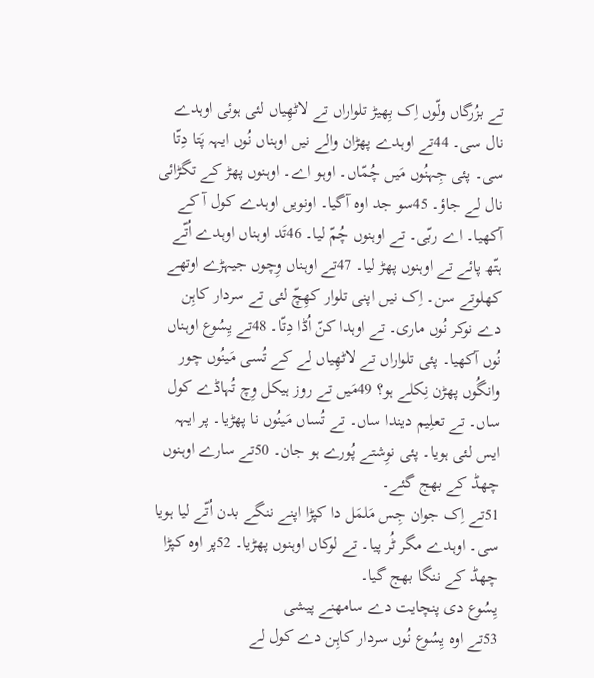تے بزُرگاں ولّوں اِک بِھیڑ تلواراں تے لاٹھِیاں لئی ہوئی اوہدے نال سی۔ 44تے اوہدے پھڑان والے نیں اوہناں نُوں ایہہ پَتا دِتّا سی۔ پئی جِہنُوں مَیں چُمّاں۔ اوہو اے۔ اوہنوں پھڑ کے تگڑائی نال لے جاؤ۔ 45سو جد اوہ آگیا۔ اونویں اوہدے کول آ کے آکھیا۔ اے ربّی۔ تے اوہنوں چُمّ لیا۔ 46تَد اوہناں اوہدے اُتّے ہتّھ پائے تے اوہنوں پھڑ لیا۔ 47تے اوہناں وِچوں جیہڑے اوتھے کھلوتے سن۔ اِک نیں اپنی تلوار کھِچّ لئی تے سردار کاہِن دے نوکر نُوں ماری۔ تے اوہدا کنّ اُڈا دِتّا۔ 48تے یِسُوع اوہناں نُوں آکھیا۔ پئی تلواراں تے لاٹھِیاں لے کے تُسی مَینُوں چور وانگُوں پھڑن نِکلے ہو؟ 49مَیں تے روز ہیکل وِچ تُہاڈے کول ساں۔ تے تعلِیم دیندا ساں۔ تے تُساں مَینُوں نا پھڑیا۔ پر ایہہ ایس لئی ہویا۔ پئی نوِشتے پُورے ہو جان۔ 50تے سارے اوہنوں چھڈ کے بھج گئے۔
51تے اِک جوان جِس مَلمَل دا کپڑا اپنے ننگے بدن اُتّے لیا ہویا سی۔ اوہدے مگر ٹُر پیا۔ تے لوکاں اوہنوں پھڑیا۔ 52پر اوہ کپڑا چھڈ کے ننگا بھج گیا۔
یِسُوع دی پنچایت دے سامھنے پیشی
53تے اوہ یِسُوع نُوں سردار کاہِن دے کول لے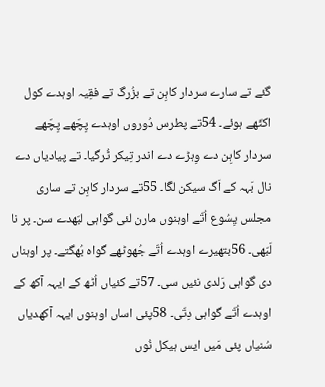گئے تے سارے سردار کاہِن تے بزُرگ تے فقِیہ اوہدے کول اکٹّھے ہوئے۔ 54تے پطرس دُوروں اوہدے پِچّھے پِچّھے سردار کاہِن دے وِہڑے دے اندر تِیکر ٹُرگیا۔ تے پیادیاں دے نال بَہہ کے اَگ سیکن لگّا۔ 55تے سردار کاہِن تے ساری مجلس یِسُوع اُتّے اوہنوں مارن لئی گواہی لبّھدے سن۔ پر نا لَبّھی۔ 56بتھیرے اوہدے اُتّے جُھوٹھے گواہ بُھگتے۔ پر اوہناں دی گواہی رَلدی نئیں سی۔ 57تے کئیاں اُٹھ کے ایہہ آکھ کے اوہدے اُتّے گواہی دِتّی۔ 58پئی اساں اوہنوں ایہہ آکھدیاں سُنیاں پئی مَیں ایس ہیکل نُوں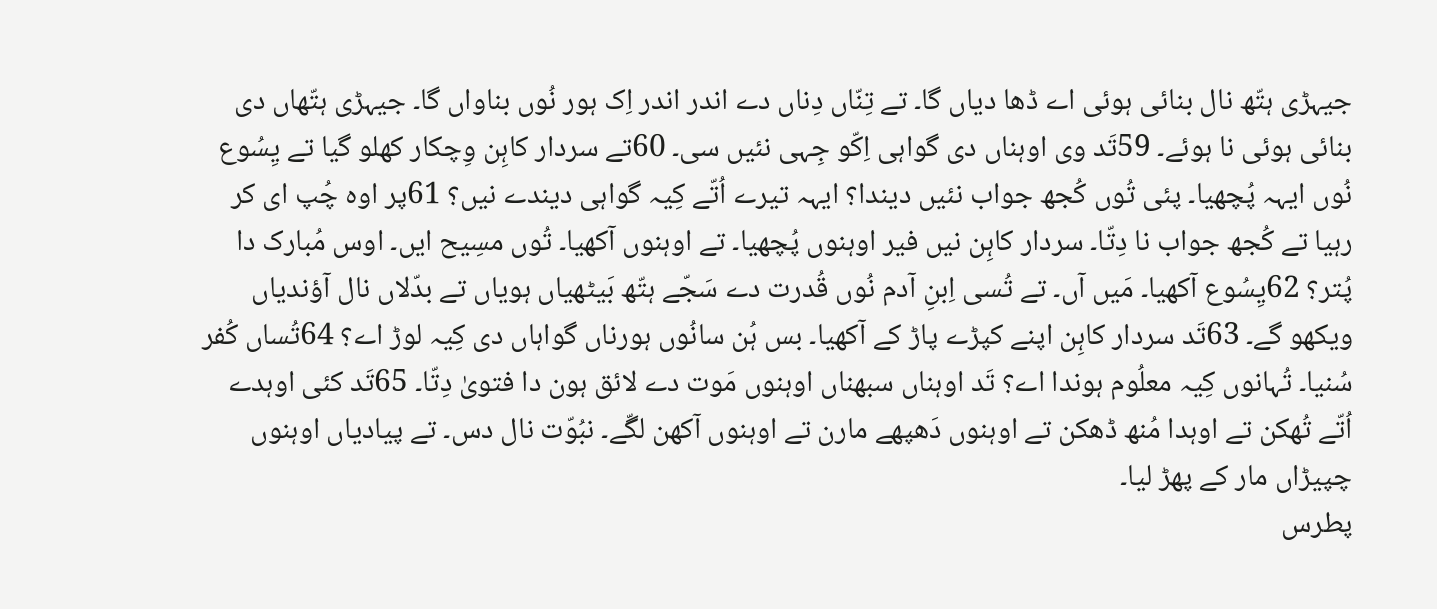جیہڑی ہتّھ نال بنائی ہوئی اے ڈھا دیاں گا۔ تے تِنّاں دِناں دے اندر اندر اِک ہور نُوں بناواں گا۔ جیہڑی ہتّھاں دی بنائی ہوئی نا ہوئے۔ 59تَد وی اوہناں دی گواہی اِکّو جِہی نئیں سی۔ 60تے سردار کاہِن وِچکار کھلو گیا تے یِسُوع نُوں ایہہ پُچھیا۔ پئی تُوں کُجھ جواب نئیں دیندا؟ ایہہ تیرے اُتّے کِیہ گواہی دیندے نیں؟ 61پر اوہ چُپ ای کر رہیا تے کُجھ جواب نا دِتّا۔ سردار کاہِن نیں فیر اوہنوں پُچھیا۔ تے اوہنوں آکھیا۔ تُوں مسِیح ایں۔ اوس مُبارک دا پُتر؟ 62یِسُوع آکھیا۔ مَیں آں۔ تے تُسی اِبنِ آدم نُوں قُدرت دے سَجّے ہتّھ بَیٹھیاں ہویاں تے بدّلاں نال آؤندیاں ویکھو گے۔ 63تَد سردار کاہِن اپنے کپڑے پاڑ کے آکھیا۔ بس ہُن سانُوں ہورناں گواہاں دی کِیہ لوڑ اے؟ 64تُساں کُفر سُنیا۔ تُہانوں کِیہ معلُوم ہوندا اے؟ تَد اوہناں سبھناں اوہنوں مَوت دے لائق ہون دا فتویٰ دِتّا۔ 65تَد کئی اوہدے اُتّے تُھکن تے اوہدا مُنھ ڈھکن تے اوہنوں دَھپھے مارن تے اوہنوں آکھن لگّے۔ نبُوّت نال دس۔ تے پیادیاں اوہنوں چپیڑاں مار کے پھڑ لیا۔
پطرس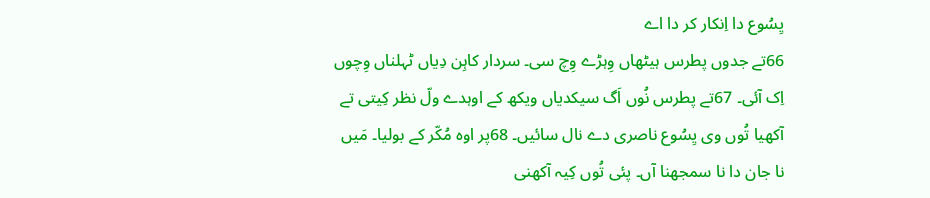یِسُوع دا اِنکار کر دا اے
66تے جدوں پطرس ہیٹھاں وِہڑے وِچ سی۔ سردار کاہِن دِیاں ٹہلناں وِچوں اِک آئی۔ 67تے پطرس نُوں اَگ سیکدیاں ویکھ کے اوہدے ولّ نظر کِیتی تے آکھیا تُوں وی یِسُوع ناصری دے نال سائیں۔ 68پر اوہ مُکّر کے بولیا۔ مَیں نا جان دا نا سمجھنا آں۔ پئی تُوں کِیہ آکھنی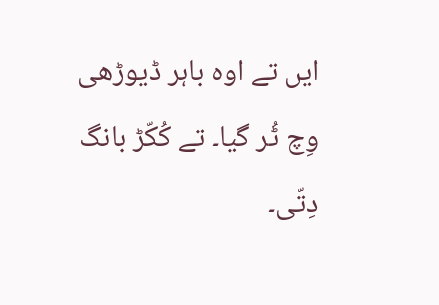ایں تے اوہ باہر ڈیوڑھی وِچ ٹُر گیا۔ تے کُکّڑ بانگ دِتّی۔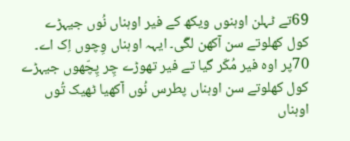69تے ٹہلن اوہنوں ویکھ کے فیر اوہناں نُوں جیہڑے کول کھلوتے سن آکھن لگّی۔ ایہہ اوہناں وِچوں اِک اے۔ 70پر اوہ فیر مُکّر گیا تے فیر تھوڑے چِر پِچّھوں جیہڑے کول کھلوتے سن اوہناں پطرس نُوں آکھیا ٹھیک تُوں اوہناں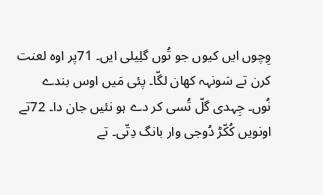وِچوں ایں کیوں جو تُوں گلِیلی ایں۔ 71پر اوہ لعنت کرن تے سَونہہ کھان لگّا۔ پئی مَیں اوس بندے نُوں۔ جِہدی گلّ تُسی کر دے ہو نئیں جان دا۔ 72تے اونویں کُکّڑ دُوجی وار بانگ دِتّی۔ تے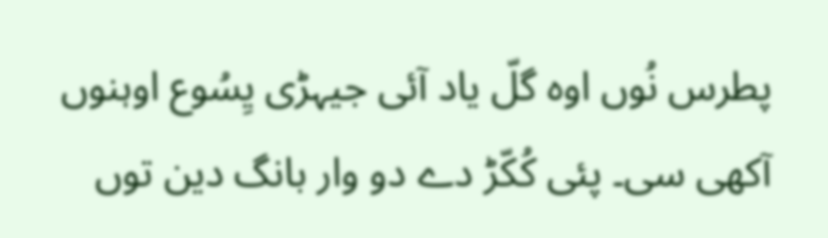پطرس نُوں اوہ گلّ یاد آئی جیہڑی یِسُوع اوہنوں آکھی سی۔ پئی کُکّڑ دے دو وار بانگ دین توں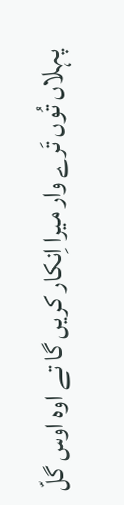پہلاں تُوں تَرے وار میرا اِنکار کریں گا تے اوہ اوس گلّ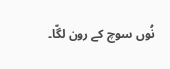نُوں سوچ کے رون لگّا۔